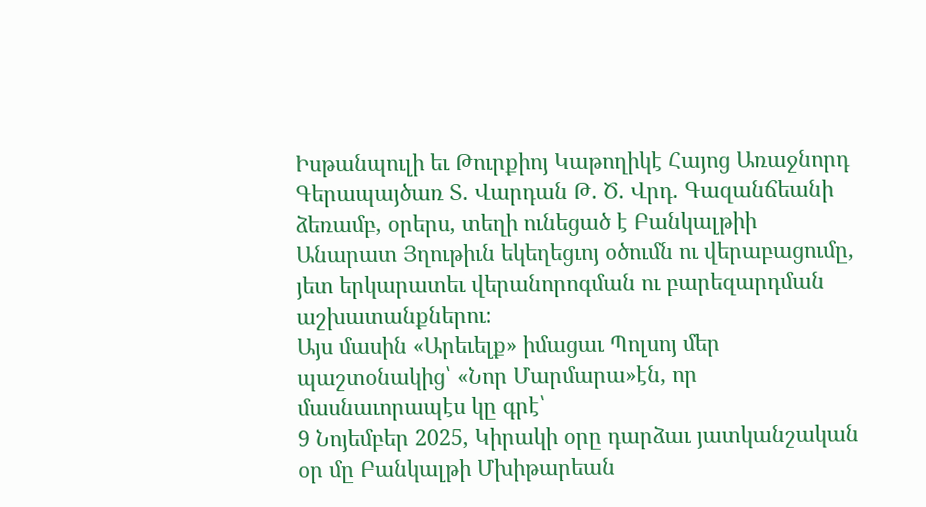Իսթանպուլի եւ Թուրքիոյ Կաթողիկէ Հայոց Առաջնորդ Գերապայծառ Տ. Վարդան Թ. Ծ. Վրդ. Գազանճեանի ձեռամբ, օրերս, տեղի ունեցած է Բանկալթիի Անարատ Յղութիւն եկեղեցւոյ օծումն ու վերաբացումը, յետ երկարատեւ վերանորոգման ու բարեզարդման աշխատանքներու։
Այս մասին «Արեւելք» իմացաւ Պոլսոյ մեր պաշտօնակից՝ «Նոր Մարմարա»էն, որ մասնաւորապէս կը գրէ՝
9 Նոյեմբեր 2025, Կիրակի օրը դարձաւ յատկանշական օր մը Բանկալթի Մխիթարեան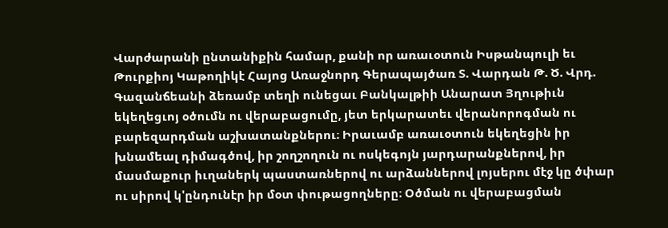Վարժարանի ընտանիքին համար, քանի որ առաւօտուն Իսթանպուլի եւ Թուրքիոյ Կաթողիկէ Հայոց Առաջնորդ Գերապայծառ Տ. Վարդան Թ. Ծ. Վրդ. Գազանճեանի ձեռամբ տեղի ունեցաւ Բանկալթիի Անարատ Յղութիւն եկեղեցւոյ օծումն ու վերաբացումը, յետ երկարատեւ վերանորոգման ու բարեզարդման աշխատանքներու։ Իրաւամբ առաւօտուն եկեղեցին իր խնամեալ դիմագծով, իր շողշողուն ու ոսկեգոյն յարդարանքներով, իր մասմաքուր իւղաներկ պաստառներով ու արձաններով լոյսերու մէջ կը ծփար ու սիրով կ'ընդունէր իր մօտ փութացողները։ Օծման ու վերաբացման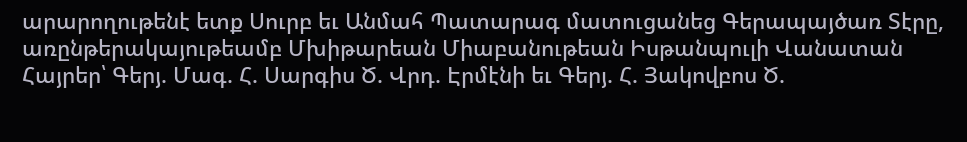արարողութենէ ետք Սուրբ եւ Անմահ Պատարագ մատուցանեց Գերապայծառ Տէրը, առընթերակայութեամբ Մխիթարեան Միաբանութեան Իսթանպուլի Վանատան Հայրեր՝ Գերյ. Մագ. Հ. Սարգիս Ծ. Վրդ. Էրմէնի եւ Գերյ. Հ. Յակովբոս Ծ.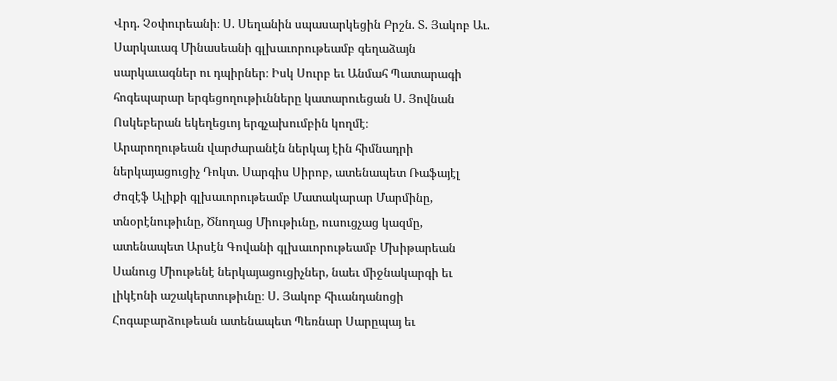Վրդ. Չօփուրեանի։ Ս. Սեղանին սպասարկեցին Բրշն. Տ. Յակոբ Աւ. Սարկաւագ Մինասեանի գլխաւորութեամբ գեղաձայն սարկաւագներ ու դպիրներ։ Իսկ Սուրբ եւ Անմահ Պատարագի հոգեպարար երգեցողութիւնները կատարուեցան Ս. Յովնան Ոսկեբերան եկեղեցւոյ երգչախումբին կողմէ։
Արարողութեան վարժարանէն ներկայ էին հիմնադրի ներկայացուցիչ Դոկտ. Սարգիս Սիրոբ, ատենապետ Ռաֆայէլ Ժոզէֆ Ալիքի գլխաւորութեամբ Մատակարար Մարմինը, տնօրէնութիւնը, Ծնողաց Միութիւնը, ուսուցչաց կազմը, ատենապետ Արսէն Գովանի գլխաւորութեամբ Մխիթարեան Սանուց Միութենէ ներկայացուցիչներ, նաեւ միջնակարգի եւ լիկէոնի աշակերտութիւնը։ Ս. Յակոբ հիւանդանոցի Հոգաբարձութեան ատենապետ Պեռնար Սարըպայ եւ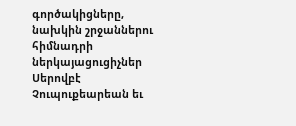գործակիցները, նախկին շրջաններու հիմնադրի ներկայացուցիչներ Սերովբէ Չուպուքեարեան եւ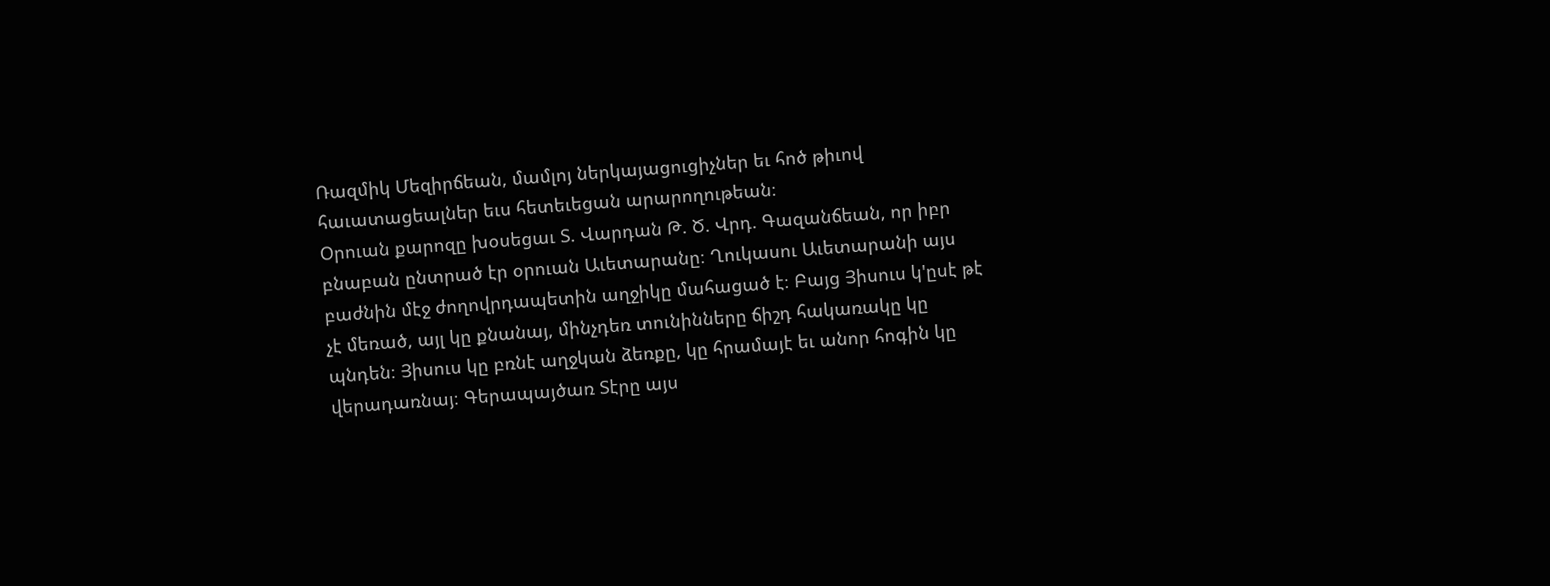Ռազմիկ Մեզիրճեան, մամլոյ ներկայացուցիչներ եւ հոծ թիւով հաւատացեալներ եւս հետեւեցան արարողութեան։
Օրուան քարոզը խօսեցաւ Տ. Վարդան Թ. Ծ. Վրդ. Գազանճեան, որ իբր բնաբան ընտրած էր օրուան Աւետարանը։ Ղուկասու Աւետարանի այս բաժնին մէջ ժողովրդապետին աղջիկը մահացած է։ Բայց Յիսուս կ'ըսէ թէ չէ մեռած, այլ կը քնանայ, մինչդեռ տունինները ճիշդ հակառակը կը պնդեն։ Յիսուս կը բռնէ աղջկան ձեռքը, կը հրամայէ եւ անոր հոգին կը վերադառնայ։ Գերապայծառ Տէրը այս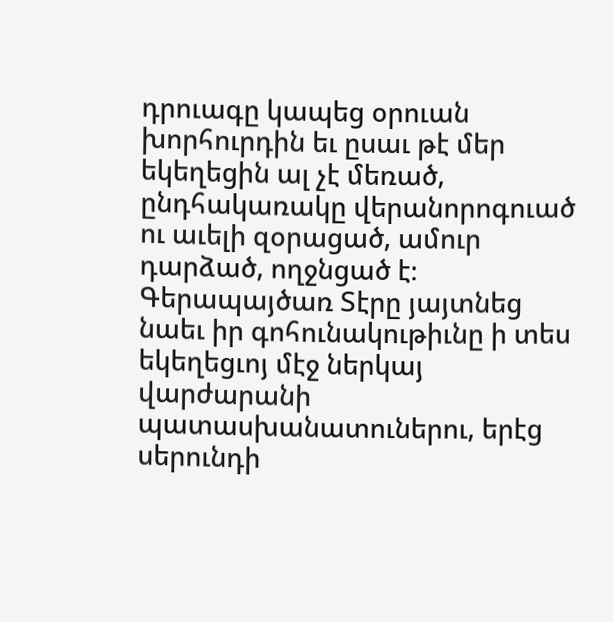դրուագը կապեց օրուան խորհուրդին եւ ըսաւ թէ մեր եկեղեցին ալ չէ մեռած, ընդհակառակը վերանորոգուած ու աւելի զօրացած, ամուր դարձած, ողջնցած է։ Գերապայծառ Տէրը յայտնեց նաեւ իր գոհունակութիւնը ի տես եկեղեցւոյ մէջ ներկայ վարժարանի պատասխանատուներու, երէց սերունդի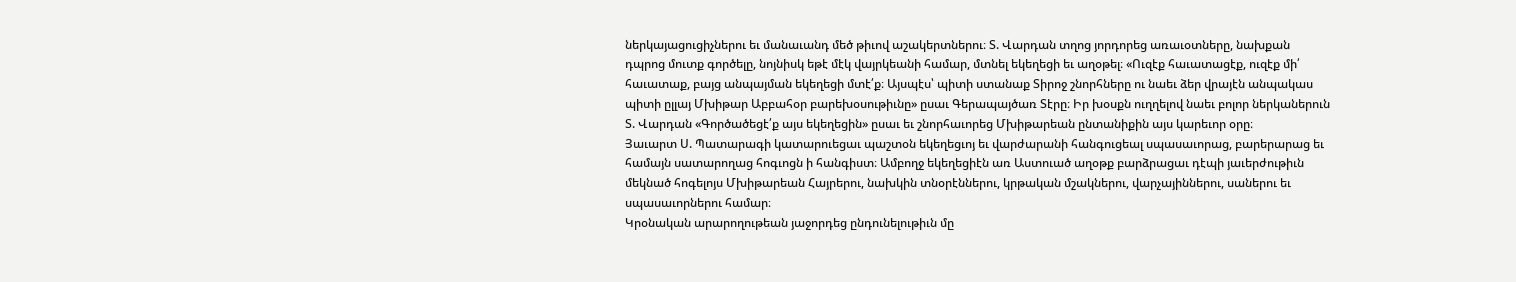ներկայացուցիչներու եւ մանաւանդ մեծ թիւով աշակերտներու։ Տ. Վարդան տղոց յորդորեց առաւօտները, նախքան դպրոց մուտք գործելը, նոյնիսկ եթէ մէկ վայրկեանի համար, մտնել եկեղեցի եւ աղօթել։ «Ուզէք հաւատացէք, ուզէք մի՛ հաւատաք, բայց անպայման եկեղեցի մտէ՛ք։ Այսպէս՝ պիտի ստանաք Տիրոջ շնորհները ու նաեւ ձեր վրայէն անպակաս պիտի ըլլայ Մխիթար Աբբահօր բարեխօսութիւնը» ըսաւ Գերապայծառ Տէրը։ Իր խօսքն ուղղելով նաեւ բոլոր ներկաներուն Տ. Վարդան «Գործածեցէ՛ք այս եկեղեցին» ըսաւ եւ շնորհաւորեց Մխիթարեան ընտանիքին այս կարեւոր օրը։
Յաւարտ Ս. Պատարագի կատարուեցաւ պաշտօն եկեղեցւոյ եւ վարժարանի հանգուցեալ սպասաւորաց, բարերարաց եւ համայն սատարողաց հոգւոցն ի հանգիստ։ Ամբողջ եկեղեցիէն առ Աստուած աղօթք բարձրացաւ դէպի յաւերժութիւն մեկնած հոգելոյս Մխիթարեան Հայրերու, նախկին տնօրէններու, կրթական մշակներու, վարչայիններու, սաներու եւ սպասաւորներու համար։
Կրօնական արարողութեան յաջորդեց ընդունելութիւն մը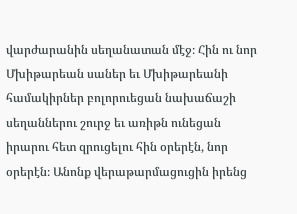վարժարանին սեղանատան մէջ։ Հին ու նոր Մխիթարեան սաներ եւ Մխիթարեանի համակիրներ բոլորուեցան նախաճաշի սեղաններու շուրջ եւ առիթն ունեցան իրարու հետ զրուցելու հին օրերէն, նոր օրերէն։ Անոնք վերաթարմացուցին իրենց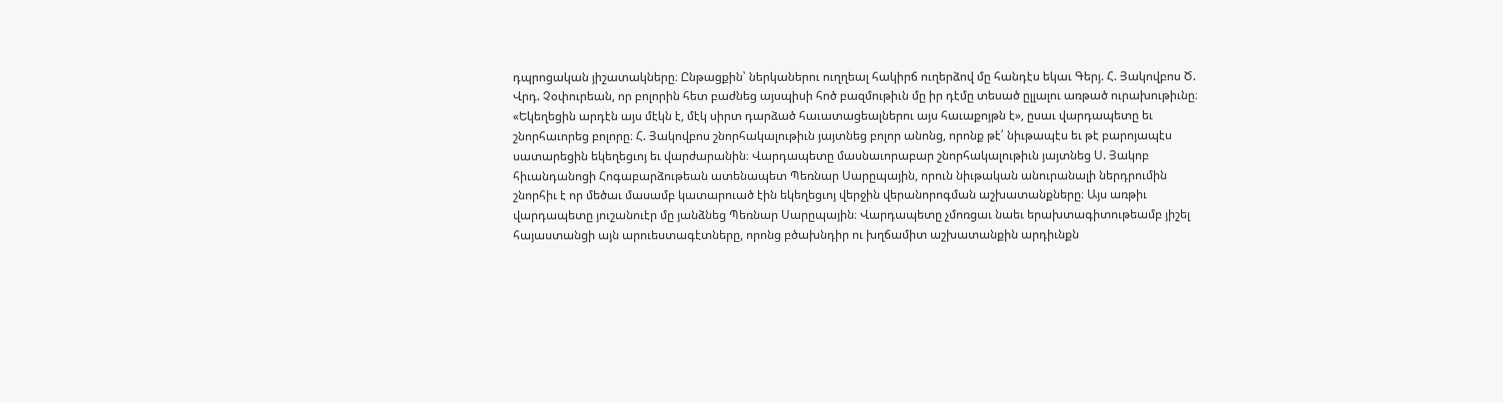դպրոցական յիշատակները։ Ընթացքին՝ ներկաներու ուղղեալ հակիրճ ուղերձով մը հանդէս եկաւ Գերյ. Հ. Յակովբոս Ծ. Վրդ. Չօփուրեան, որ բոլորին հետ բաժնեց այսպիսի հոծ բազմութիւն մը իր դէմը տեսած ըլլալու առթած ուրախութիւնը։ «Եկեղեցին արդէն այս մէկն է, մէկ սիրտ դարձած հաւատացեալներու այս հաւաքոյթն է», ըսաւ վարդապետը եւ շնորհաւորեց բոլորը։ Հ. Յակովբոս շնորհակալութիւն յայտնեց բոլոր անոնց, որոնք թէ՛ նիւթապէս եւ թէ բարոյապէս սատարեցին եկեղեցւոյ եւ վարժարանին։ Վարդապետը մասնաւորաբար շնորհակալութիւն յայտնեց Ս. Յակոբ հիւանդանոցի Հոգաբարձութեան ատենապետ Պեռնար Սարըպային, որուն նիւթական անուրանալի ներդրումին շնորհիւ է որ մեծաւ մասամբ կատարուած էին եկեղեցւոյ վերջին վերանորոգման աշխատանքները։ Այս առթիւ վարդապետը յուշանուէր մը յանձնեց Պեռնար Սարըպային։ Վարդապետը չմոռցաւ նաեւ երախտագիտութեամբ յիշել հայաստանցի այն արուեստագէտները, որոնց բծախնդիր ու խղճամիտ աշխատանքին արդիւնքն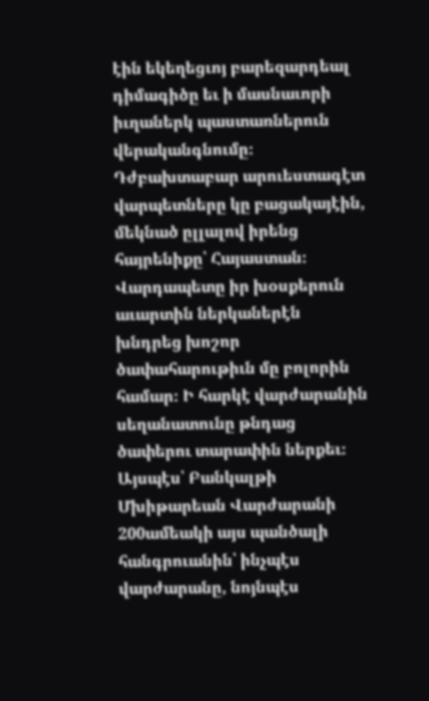էին եկեղեցւոյ բարեզարդեալ դիմագիծը եւ ի մասնաւորի իւղաներկ պաստառներուն վերականգնումը։
Դժբախտաբար արուեստագէտ վարպետները կը բացակայէին, մեկնած ըլլալով իրենց հայրենիքը՝ Հայաստան։ Վարդապետը իր խօսքերուն աւարտին ներկաներէն խնդրեց խոշոր ծափահարութիւն մը բոլորին համար։ Ի հարկէ վարժարանին սեղանատունը թնդաց ծափերու տարափին ներքեւ։
Այսպէս՝ Բանկալթի Մխիթարեան Վարժարանի 200ամեակի այս պանծալի հանգրուանին՝ ինչպէս վարժարանը, նոյնպէս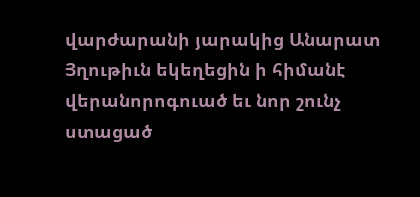վարժարանի յարակից Անարատ Յղութիւն եկեղեցին ի հիմանէ վերանորոգուած եւ նոր շունչ ստացած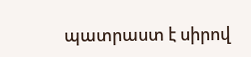պատրաստ է սիրով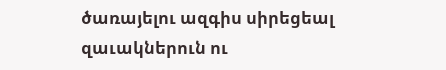ծառայելու ազգիս սիրեցեալ զաւակներուն ու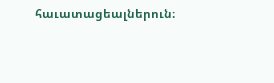հաւատացեալներուն։